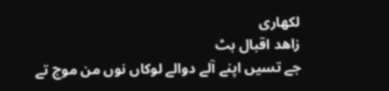لکھاری
زاھد اقبال بٹ
جے تسیں اپنے آلے دوالے لوکاں نوں من موج تے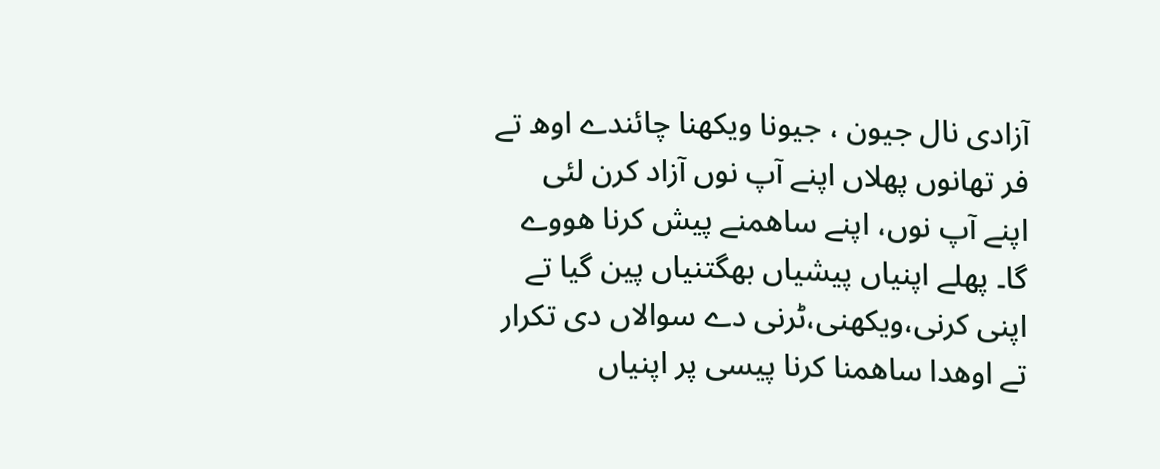آزادی نال جیون ، جیونا ویکھنا چائندے اوھ تے فر تھانوں پھلاں اپنے آپ نوں آزاد کرن لئی اپنے آپ نوں، اپنے ساھمنے پیش کرنا ھووے گا۔ پھلے اپنیاں پیشیاں بھگتنیاں پین گیا تے اپنی کرنی،ویکھنی،ٹرنی دے سوالاں دی تکرار تے اوھدا ساھمنا کرنا پیسی پر اپنیاں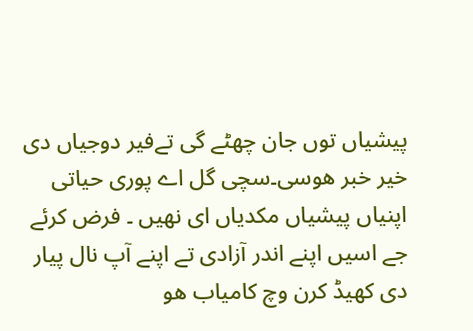پیشیاں توں جان چھٹے گی تےفیر دوجیاں دی خیر خبر ھوسی۔سچی گل اے پوری حیاتی اپنیاں پیشیاں مکدیاں ای نھیں ۔ فرض کرئے جے اسیں اپنے اندر آزادی تے اپنے آپ نال پیار دی کھیڈ کرن وچ کامیاب ھو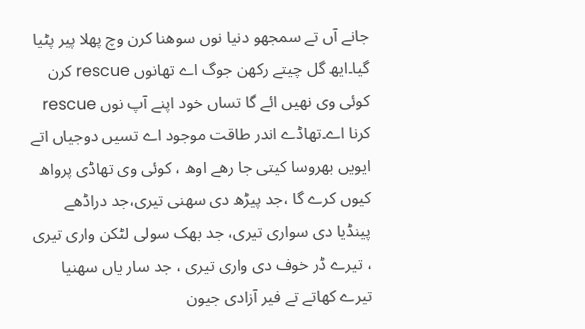جانے آں تے سمجھو دنیا نوں سوھنا کرن وچ پھلا پیر پٹیا گیا۔ایھ گل چیتے رکھن جوگ اے تھانوں rescue کرن کوئی وی نھیں ائے گا تساں خود اپنے آپ نوں rescue کرنا اے۔تھاڈے اندر طاقت موجود اے تسیں دوجیاں اتے ایویں بھروسا کیتی جا رھے اوھ ، کوئی وی تھاڈی پرواھ کیوں کرے گا ،جد پیڑھ دی سھنی تیری،جد دراڈھے پینڈیا دی سواری تیری، جد بھک سولی لٹکن واری تیری ، تیرے ڈر خوف دی واری تیری ، جد سار یاں سھنیا تیرے کھاتے تے فیر آزادی جیون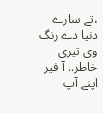،تے سارے دنیا دے رنگ وی تیری خاطر.. آ فیر اپنے آپ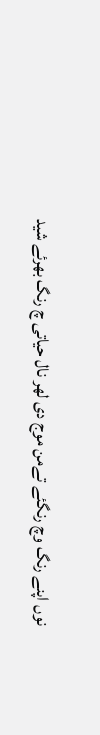نوں اپنے رنگ وچ رنگئے تےمن موج دی لھر نال حیاتی چ رنگ بھرئے شید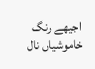اجیھے رنگ خاموشیاں نال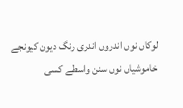لوکاں نوں اندروں اندری رنگ دیون کیونجے خاموشیاں نوں سنن واسطے کسی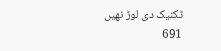ٹکنیک دی لوڑ نھیں
691